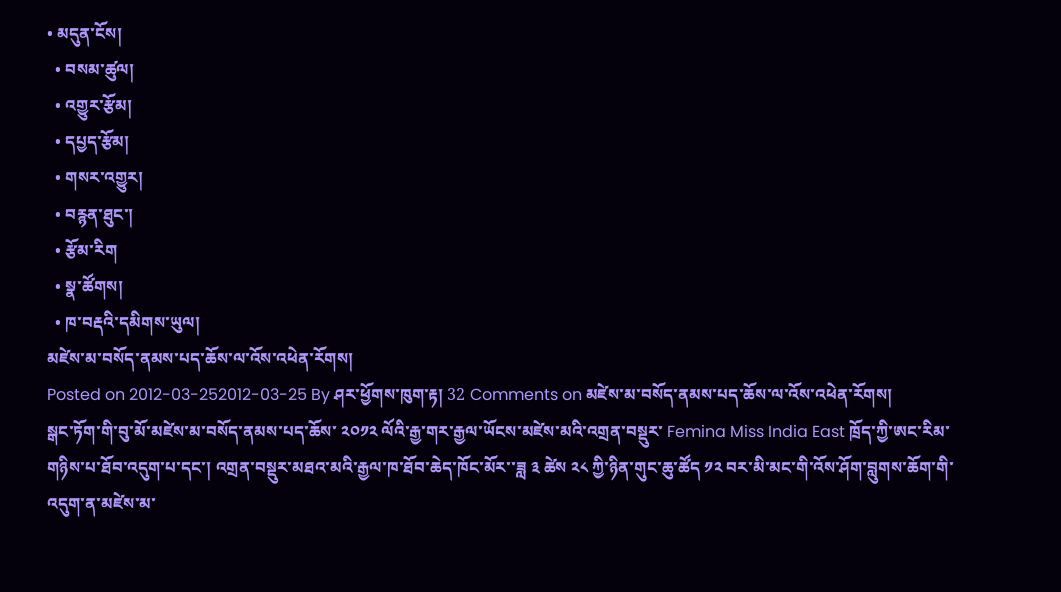• མདུན་ངོས།
  • བསམ་ཚུལ།
  • འགྱུར་རྩོམ།
  • དཔྱད་རྩོམ།
  • གསར་འགྱུར།
  • བརྙན་ཐུང་།
  • རྩོམ་རིག
  • སྣ་ཚོགས།
  • ཁ་བརྡའི་དམིགས་ཡུལ།
མཛེས་མ་བསོད་ནམས་པད་ཆོས་ལ་འོས་འཕེན་རོགས།
Posted on 2012-03-252012-03-25 By ཤར་ཕྱོགས་ཁུག་རྟ། 32 Comments on མཛེས་མ་བསོད་ནམས་པད་ཆོས་ལ་འོས་འཕེན་རོགས།
སྒང་ཏོག་གི་བུ་མོ་མཛེས་མ་བསོད་ནམས་པད་ཆོས་ ༢༠༡༢ ལོའི་རྒྱ་གར་རྒྱལ་ཡོངས་མཛེས་མའི་འགྲན་བསྡུར་ Femina Miss India East ཁྲོད་ཀྱི་ཨང་རིམ་གཉིས་པ་ཐོབ་འདུག་པ་དང་། འགྲན་བསྡུར་མཐའ་མའི་རྒྱལ་ཁ་ཐོབ་ཆེད་ཁོང་མོར་་ཟླ ༣ ཚེས ༢༨ ཀྱི་ཉིན་གུང་ཆུ་ཚོད ༡༢ བར་མི་མང་གི་འོས་ཤོག་བླུགས་ཆོག་གི་འདུག་ན་མཛེས་མ་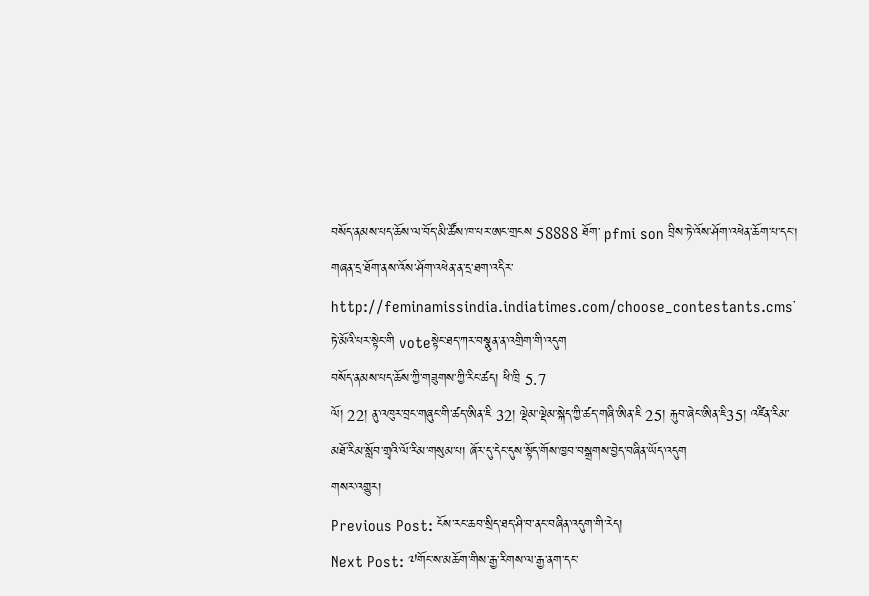བསོད་ནམས་པད་ཆོས་ལ་བོད་མི་ཚོས་ཁ་པར་ཨང་གྲངས 58888 ཐོག་ pfmi son བྲིས་ཏེ་འོས་ཤོག་འཕེན་ཆོག་པ་དང། གཞན་དྲ་ཐོག་ནས་འོས་ཤོག་འཕེན་ན་དྲ་ཐག་འདིར་http://feminamissindia.indiatimes.com/choose_contestants.cms་ཏེ་མོའི་པར་སྟེང་གི voteསྟེང་ཐད་ཀར་བསྣུན་ན་འགྲིག་གི་འདུག
བསོད་ནམས་པད་ཆོས་ཀྱི་གཟུགས་ཀྱི་རིང་ཚད། ཕི་ཁྲི 5.7
ལོ། 22། ནུ་འཁུར་བྲང་གཞུང་གི་ཚད་ཨིན་ཇི 32། ལྡེམ་ལྡེམ་སྐེད་ཀྱི་ཚད་གཞི་ཨིན་ཇི 25། རྐུབ་ཞེང་ཨིན་ཇི35། འཛིན་རིམ་མཐོ་རིམ་སློབ་གྲྭའི་ལོ་རིམ་གསུམ་པ། ཞོར་དུ་དེང་དུས་སྟོད་གོས་ཁྱབ་བསྒྲགས་བྱེད་བཞིན་ཡོད་འདུག
གསར་འགྱུར།
Previous Post: ངོས་རང་ཆབ་སྲིད་ཐད་ཤི་བ་ནང་བཞིན་འདུག་གི་རེད།
Next Post: ༧གོང་ས་མཆོག་གིས་རྒྱ་རིགས་ལ་རྒྱ་ནག་དང་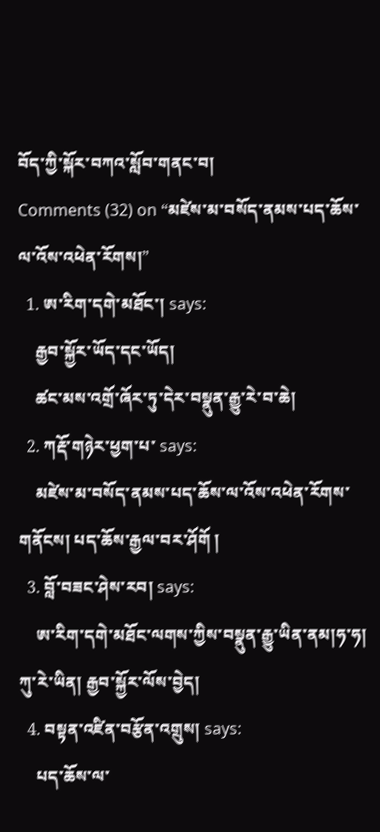བོད་ཀྱི་སྐོར་བཀའ་སློབ་གནང་བ།
Comments (32) on “མཛེས་མ་བསོད་ནམས་པད་ཆོས་ལ་འོས་འཕེན་རོགས།”
  1. ཨ་རིག་དགེ་མཐོང་། says:
    རྒྱབ་སྐྱོར་ཡོད་དང་ཡོད།
    ཚང་མས་འགྲོ་ཞོར་ཏུ་དེར་བསྣུན་རྒྱུ་རེ་བ་ཆེ།
  2. ཀརྡོ་གཉེར་ཕྱག་པ་ says:
    མཛེས་མ་བསོད་ནམས་པད་ཆོས་ལ་འོས་འཕེན་རོགས་གནོངས། པད་ཆོས་རྒྱལ་བར་ཤོགོ །
  3. བློ་བཟང་ཤེས་རབ། says:
    ཨ་རིག་དགེ་མཐོང་ལགས་ཀྱིས་བསྣུན་རྒྱུ་ཡིན་ནམ།ཧ་ཧ། ཀུ་རེ་ཡིན། རྒྱབ་སྐྱོར་ལོས་བྱེད།
  4. བསྟན་འཛིན་བརྩོན་འགྲུས། says:
    པད་ཆོས་ལ་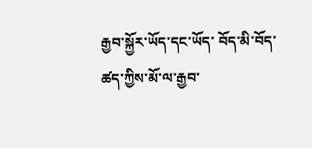རྒྱབ་སྐྱོར་ཡོད་དང་ཡོད་ བོད་མི་བོད་ཚད་ཀྱིས་མོ་ལ་རྒྱབ་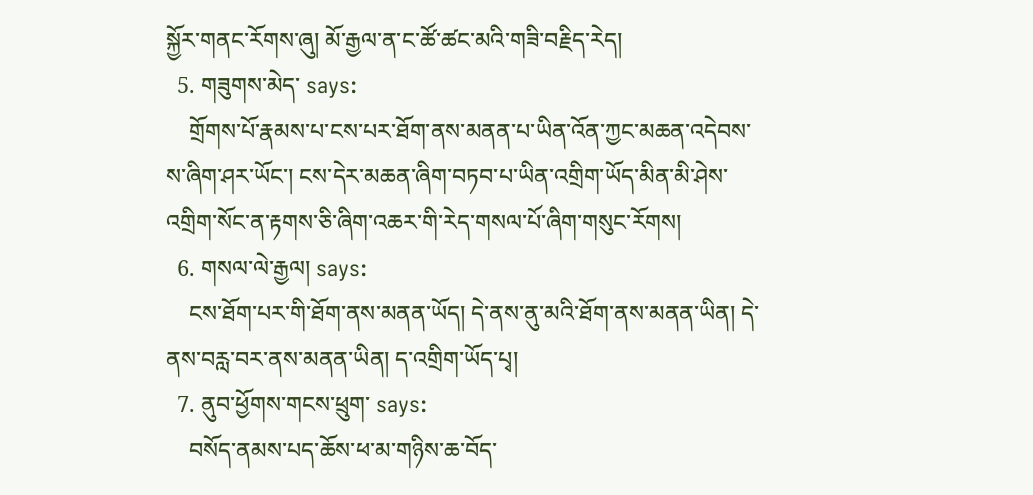སྐྱོར་གནང་རོགས་ཞུ། མོ་རྒྱལ་ན་ང་ཚོ་ཚང་མའི་གཟི་བརྗིད་རེད།
  5. གཟུགས་མེད་ says:
    གྲོགས་པོ་རྣམས་པ་ངས་པར་ཐོག་ནས་མནན་པ་ཡིན་འོན་ཀྱང་མཆན་འདེབས་ས་ཞིག་ཤར་ཡོང་། ངས་དེར་མཆན་ཞིག་བཏབ་པ་ཡིན་འགྲིག་ཡོད་མིན་མི་ཤེས་འགྲིག་སོང་ན་རྟགས་ཅི་ཞིག་འཆར་གི་རེད་གསལ་པོ་ཞིག་གསུང་རོགས།
  6. གསལ་ལེ་རྒྱལ། says:
    ངས་ཐོག་པར་གི་ཐོག་ནས་མནན་ཡོད། དེ་ནས་ནུ་མའི་ཐོག་ནས་མནན་ཡིན། དེ་ནས་བརླ་བར་ནས་མནན་ཡིན། ད་འགྲིག་ཡོད་པྭ།
  7. ནུབ་ཕྱོགས་གངས་ཕྲུག་ says:
    བསོད་ནམས་པད་ཆོས་ཕ་མ་གཉིས་ཆ་བོད་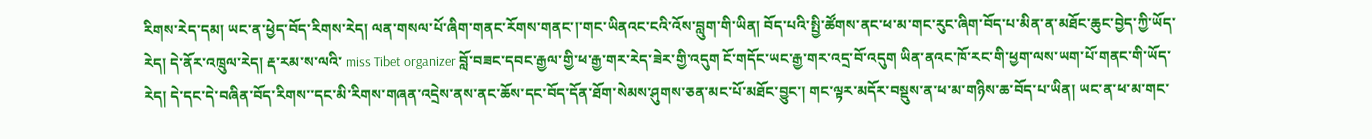རིགས་རེད་དམ། ཡང་ན་ཕྱེད་བོད་རིགས་རེད། ལན་གསལ་པོ་ཞིག་གནང་རོགས་གནང་།་གང་ཡིནའང་ངའི་འོས་བླུག་གི་ཡིན། བོད་པའི་སྤྱི་ཚོགས་ནང་ཕ་མ་གང་རུང་ཞིག་བོད་པ་མིན་ན་མཐོང་ཆུང་བྱེད་ཀྱི་ཡོད་རེད། དེ་ནོར་འཁྲུལ་རེད། རྡ་རམ་ས་ལའི་ miss Tibet organizer བློ་བཟང་དབང་རྒྱལ་གྱི་ཕ་རྒྱ་གར་རེད་ཟེར་གྱི་འདུག ངོ་གདོང་ཡང་རྒྱ་གར་འདྲ་བོ་འདུག ཡིན་ནའང་ཁོ་རང་གི་ཕྱག་ལས་ཡག་པོ་གནང་གི་ཡོད་རེད། དེ་དང་དེ་བཞིན་བོད་རིགས་་དང་མི་རིགས་གཞན་འདྲེས་ནས་ནང་ཆོས་དང་བོད་དོན་ཐོག་སེམས་ཤུགས་ཅན་མང་པོ་མཐོང་བྱུང་། གང་ལྟར་མདོར་བསྡུས་ན་ཕ་མ་གཉིས་ཆ་བོད་པ་ཡིན། ཡང་ན་ཕ་མ་གང་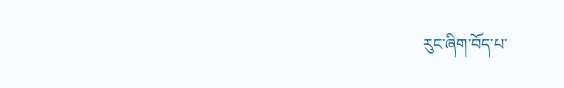རུང་ཞིག་བོད་པ་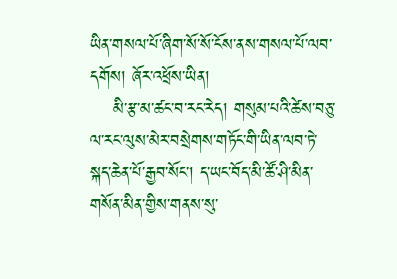ཡིན་གསལ་པོ་ཞིག་སོ་སོ་ངོས་ནས་གསལ་པོ་ལབ་དགོས། ཞོར་འཕྲོས་ཡིན།
    མི་རྩ་མ་ཚང་བ་རང་རེད། གསུམ་པའི་ཚེས་བཅུ་ལ་རང་ལུས་མེར་བསྲེགས་གཏོང་གི་ཡིན་ལབ་ཏེ་སྐད་ཆེན་པོ་རྒྱབ་སོང་། ད་ཡང་བོད་མི་ཚོ་ཤི་མིན་གསོན་མིན་གྱིས་གནས་སུ་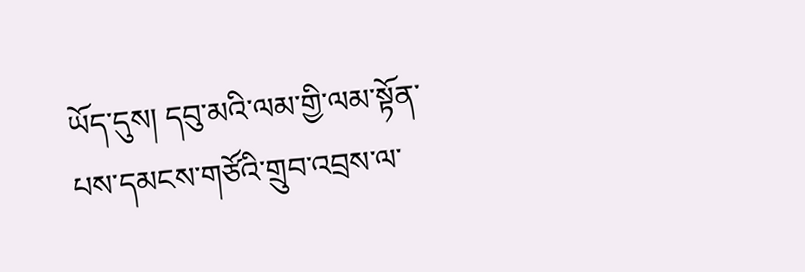ཡོད་དུས། དབུ་མའི་ལམ་གྱི་ལམ་སྟོན་པས་དམངས་གཙོའི་གྲུབ་འབྲས་ལ་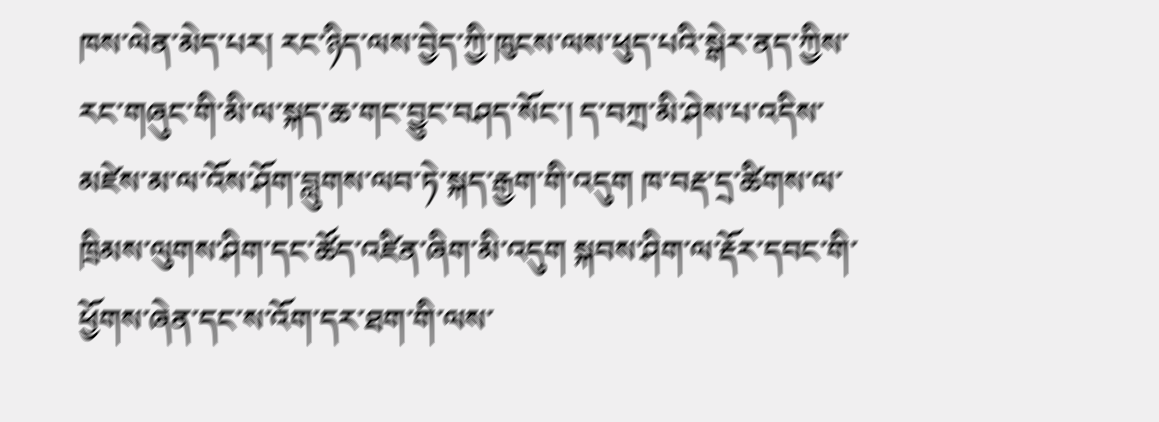ཁས་ལེན་མེད་པར། རང་ཉིད་ལས་བྱེད་ཀྱི་ཁུངས་ལས་ཕུད་པའི་སྒེར་ནད་ཀྱིས་རང་གཞུང་གི་མི་ལ་སྐད་ཆ་གང་བྱུང་བཤད་སོང་། ད་བཀྲ་མི་ཤེས་པ་འདིས་མཛེས་མ་ལ་འོས་ཤོག་བླུགས་ལབ་ཏེ་སྐད་རྒྱག་གི་འདུག ཁ་བརྡ་དྲ་ཚིགས་ལ་ཁྲིམས་ལུགས་ཤིག་དང་ཚོད་འཛིན་ཞིག་མི་འདུག སྐབས་ཤིག་ལ་རྡོར་དབང་གི་ཕྱོགས་ཞེན་དང་ས་འོག་དར་ཐག་གི་ལས་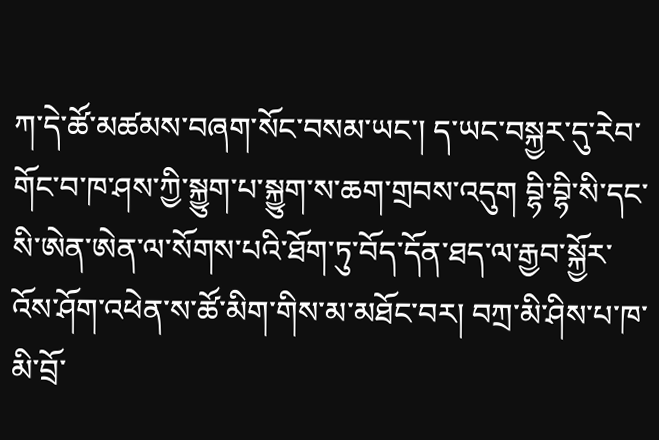ཀ་དེ་ཚོ་མཚམས་བཞག་སོང་བསམ་ཡང་། ད་ཡང་བསྐྱར་དུ་རེབ་གོང་བ་ཁ་ཤས་ཀྱི་སྐྱུག་པ་སྐྱུག་ས་ཆག་གྲབས་འདུག བྷི་བྷི་སི་དང་སི་ཨེན་ཨེན་ལ་སོགས་པའི་ཐོག་ཏུ་བོད་དོན་ཐད་ལ་རྒྱབ་སྐྱོར་འོས་ཤོག་འཕེན་ས་ཚོ་མིག་གིས་མ་མཐོང་བར། བཀྲ་མི་ཤིས་པ་ཁ་མི་བྲོ་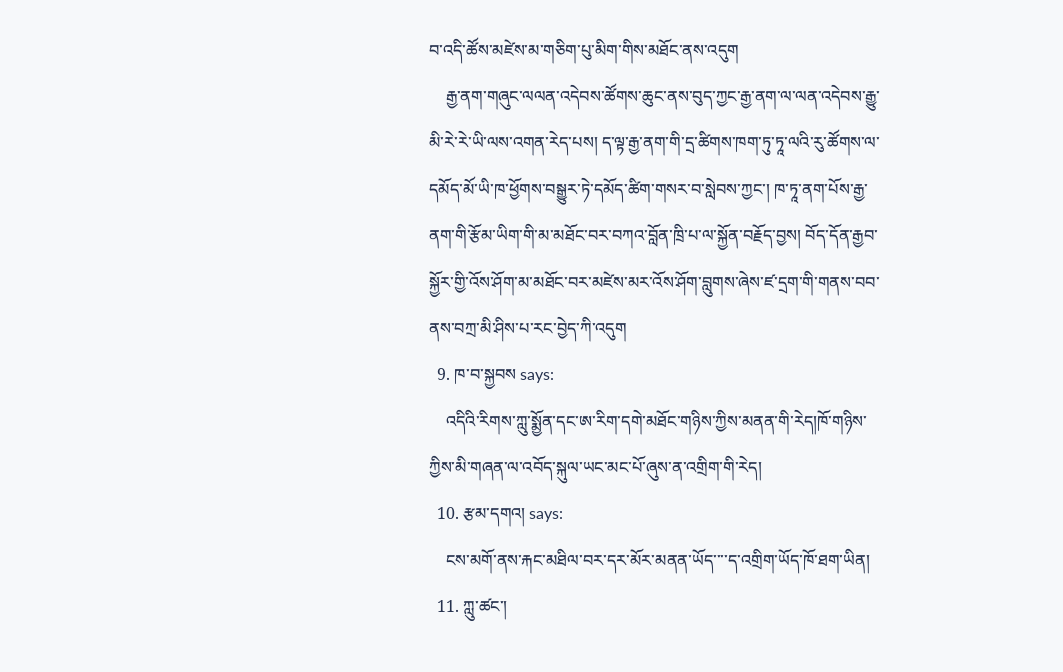བ་འདི་ཚོས་མཛེས་མ་གཅིག་པུ་མིག་གིས་མཐོང་ནས་འདུག
    རྒྱ་ནག་གཞུང་ལལན་འདེབས་ཚོགས་ཆུང་ནས་བུད་ཀྱང་རྒྱ་ནག་ལ་ལན་འདེབས་རྒྱུ་མི་རེ་རེ་ཡི་ལས་འགན་རེད་པས། ད་ལྟ་རྒྱ་ནག་གི་དྲ་ཚིགས་ཁག་ཏུ་ཏཱ་ལའི་རུ་ཚོགས་ལ་དམོད་མོ་ཡི་ཁ་ཕྱོགས་བསྒྱུར་ཏེ་དམོད་ཚིག་གསར་བ་སླེབས་ཀྱང་། ཁ་ཏཱ་ནག་པོས་རྒྱ་ནག་གི་རྩོམ་ཡིག་གི་མ་མཐོང་བར་བཀའ་བློན་ཁྲི་པ་ལ་སྐྱོན་བརྗོད་བྱས། བོད་དོན་རྒྱབ་སྐྱོར་གྱི་འོས་ཤོག་མ་མཐོང་བར་མཛེས་མར་འོས་ཤོག་བླུགས་ཞེས་ཛ་དྲག་གི་གནས་བབ་ནས་བཀྲ་མི་ཤིས་པ་རང་བྱེད་ཀི་འདུག
  9. ཁ་བ་སྐྱབས says:
    འདིའི་རིགས་ཀླུ་སྨྱོན་དང་ཨ་རིག་དགེ་མཐོང་གཉིས་ཀྱིས་མནན་གི་རེད།ཁོ་གཉིས་ཀྱིས་མི་གཞན་ལ་འབོད་སྐུལ་ཡང་མང་པོ་ཞུས་ན་འགྲིག་གི་རེད།
  10. རྩམ་དགའ། says:
    ངས་མགོ་ནས་རྐང་མཐིལ་བར་དར་མོར་མནན་ཡོད་་་་ད་འགྲིག་ཡོད་ཁོ་ཐག་ཡིན།
  11. ཀླུ་ཚང་།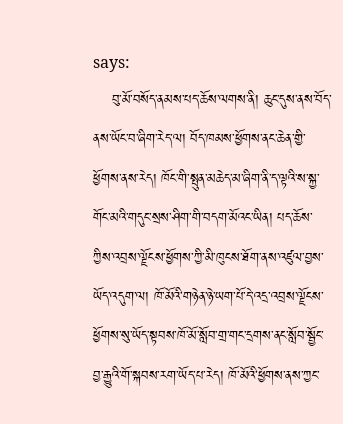says:
    བུ་མོ་བསོད་ནམས་པད་ཆོས་ལགས་ནི། ཆུང་དུས་ནས་བོད་ནས་ཡོང་བ་ཞིག་རེད་ལ། བོད་ཁམས་ཕྱོགས་ནང་ཆེན་གྱི་ཕྱོགས་ནས་རེད། ཁོང་གི་སྤུན་མཆེད་མ་ཞིག་ནི་ད་ལྟའི་ས་སྐྱ་གོང་མའི་གདུང་སྲས་ཤིག་གི་བདག་མོའང་ཡིན། པད་ཆོས་ཀྱིས་འབྲས་ལྗོངས་ཕྱོགས་ཀྱི་མི་ཁུངས་ཐོག་ནས་འཛུལ་བྱས་ཡོད་འདུག་ལ། ཁོ་མོའི་གཉེན་ཉེ་ཡག་པོ་དེ་འདྲ་འབྲས་ལྗོངས་ཕྱོགས་སུ་ཡོད་སྟབས་ཁོ་མོ་སློབ་གྲ་གང་དྲགས་ནང་སློབ་སྦྱོང་བྱ་རྒྱུའི་གོ་སྐབས་རག་ཡོད་པ་རེད། ཁོ་མོའི་ཕྱོགས་ནས་ཀྱང་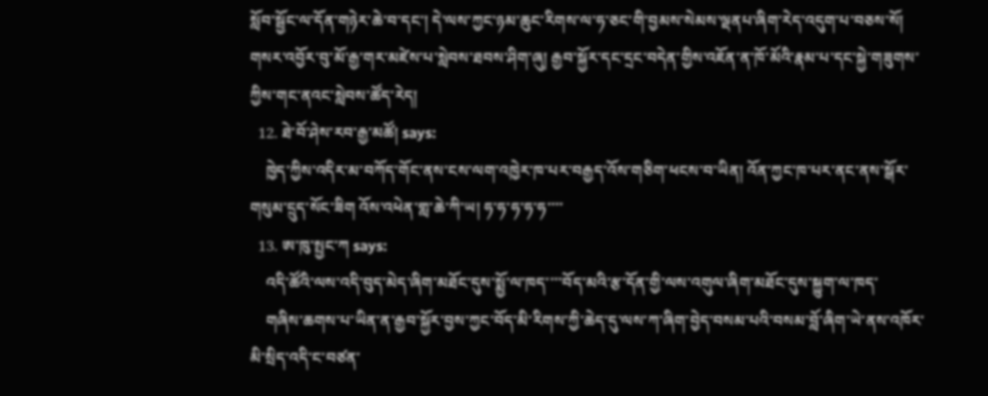སློབ་སྦྱོང་ལ་དོན་གཉེར་ཆེ་བ་དང་། དེ་ལས་ཀྱང་ཉམ་ཆུང་རིགས་ལ་ཧ་ཅང་གི་བྱམས་སེམས་ལྡནཔ་ཞིག་རེད་འདུག་པ་བཅས་སོ། གསར་འབྱོར་བུ་མོ་རྒྱ་གར་མཛེས་པ་སླེབས་ཐབས་ཤིག་ཞུ། རྒྱབ་སྐྱོར་དང་དྲང་བདེན་གྱིས་འཇོན་ན་ཁོ་མོའི་རྣམ་པ་དང་སྐྱེ་གཟུགས་ཀྱིས་གང་ནའང་སླེབས་ཚོད་རེད།
  12. ཐེ་བོ་ཤེས་རབ་རྒྱ་མཚོ། says:
    ཁྱེད་ཀྱིས་འདིར་མ་བཀོད་གོང་ནས་ངས་ལག་འཁྱེར་ཁ་པར་བརྒྱད་འོས་གཅིག་ཕངས་བ་ཡིན། འོན་ཀྱང་ཁ་པར་ནང་ནས་སྒོར་གསུམ་དྲུད་སོང་ཟིག འོས་འཕེན་གླ་ཆེ་ཀི་ཡ། ཧ་ཧ་ཧ་ཧ་ཧ་་་་
  13. ཨ་ཁུ་སྤྱང་ཀ says:
    འདི་ཚོའི་ལས་འདི་བུད་མེད་ཞིག་མཐོང་དུས་སྨྱོ་ལ་ཁད་་་་བོད་མའི་རྩ་དོན་གྱི་ལས་འགུལ་ཞིག་མཐོང་དུས་སྐྱུག་ལ་ཁད་
    གཞིས་ཆགས་པ་ཡིན་ན་རྒྱབ་སྐྱོར་བྱས་ཀྱང་བོད་མི་རིགས་ཀྱི་ཆེད་དུ་ལས་ཀ་ཞིག་བྱེད་བསམ་པའི་བསམ་བློ་ཞིག་ཡེ་ནས་འཁོར་མི་སྲིད་འདི་ང་བཙན་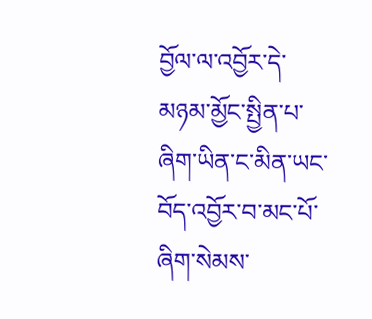བྱོལ་ལ་འབྱོར་དེ་མཉམ་མྱོང་སྤྱིན་པ་ཞིག་ཡིན་ང་མིན་ཡང་བོད་འབྱོར་བ་མང་པོ་ཞིག་སེམས་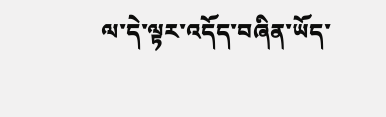ལ་དེ་ལྟར་འདོད་བཞིན་ཡོད་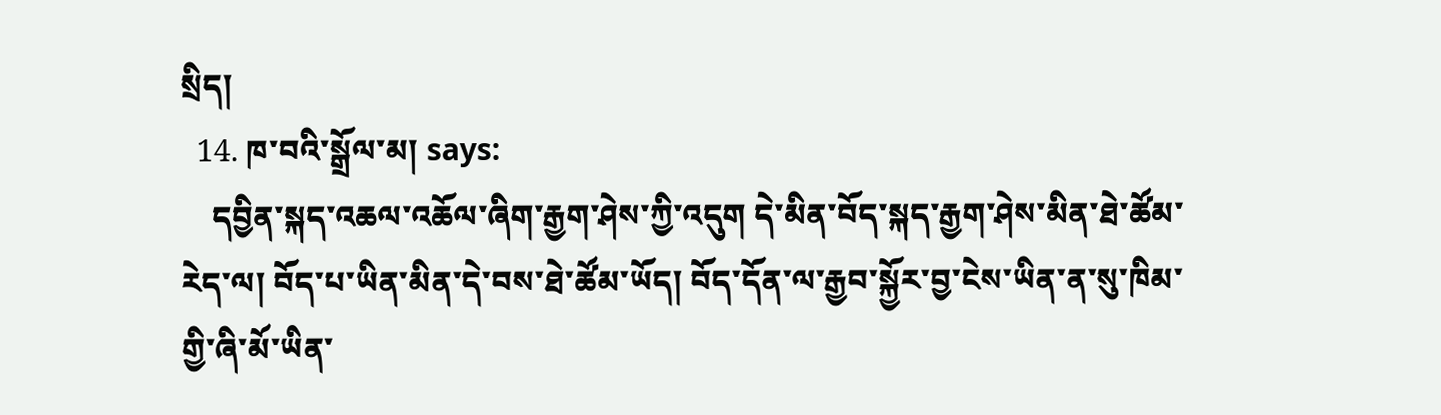སྲིད།
  14. ཁ་བའི་སྒྲོལ་མ། says:
    དབྱིན་སྐད་འཆལ་འཆོལ་ཞིག་རྒྱག་ཤེས་ཀྱི་འདུག དེ་མིན་བོད་སྐད་རྒྱག་ཤེས་མིན་ཐེ་ཚོམ་རེད་ལ། བོད་པ་ཡིན་མིན་དེ་བས་ཐེ་ཚོམ་ཡོད། བོད་དོན་ལ་རྒྱབ་སྐྱོར་བྱ་ངེས་ཡིན་ན་སུ་ཁིམ་གྱི་ཞི་མོ་ཡིན་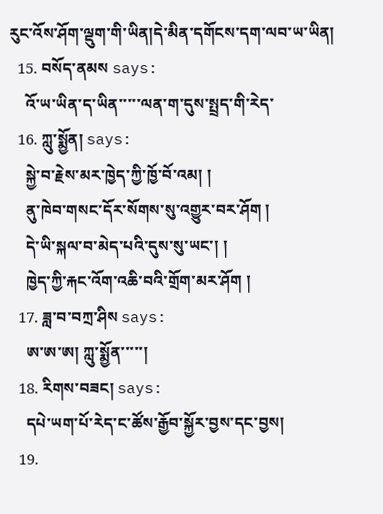རུང་འོས་ཤོག་ལྡུག་གི་ཡིན།དེ་མིན་དགོངས་དག་ལབ་ཡ་ཡིན།
  15. བསོད་ནམས says:
    འོ་ཡ་ཡིན་ད་ཡིན་་་་་ལན་ག་དུས་སྤྲད་གི་རེད་
  16. ཀླུ་སྨྱོན། says:
    སྐྱེ་བ་རྗེས་མར་ཁྱེད་ཀྱི་ཁྱོ་བོ་འམ། །
    ནུ་ཁེབ་གསང་དོར་སོགས་སུ་འགྱུར་བར་ཤོག །
    དེ་ཡི་སྐལ་བ་མེད་པའི་དུས་སུ་ཡང་། །
    ཁྱེད་ཀྱི་རྐང་འོག་འཆི་བའི་གྲོག་མར་ཤོག །
  17. ཟླ་བ་བཀྲ་ཤིས says:
    ཨ་ཨ་ཨ། ཀླུ་སྨྱོན་་་་་།
  18. རིགས་བཟང། says:
    དཔེ་ཡག་པོ་རེད་ང་ཚོས་རྒྱོབ་སྐྱོར་བྱས་དང་བྱས།
  19.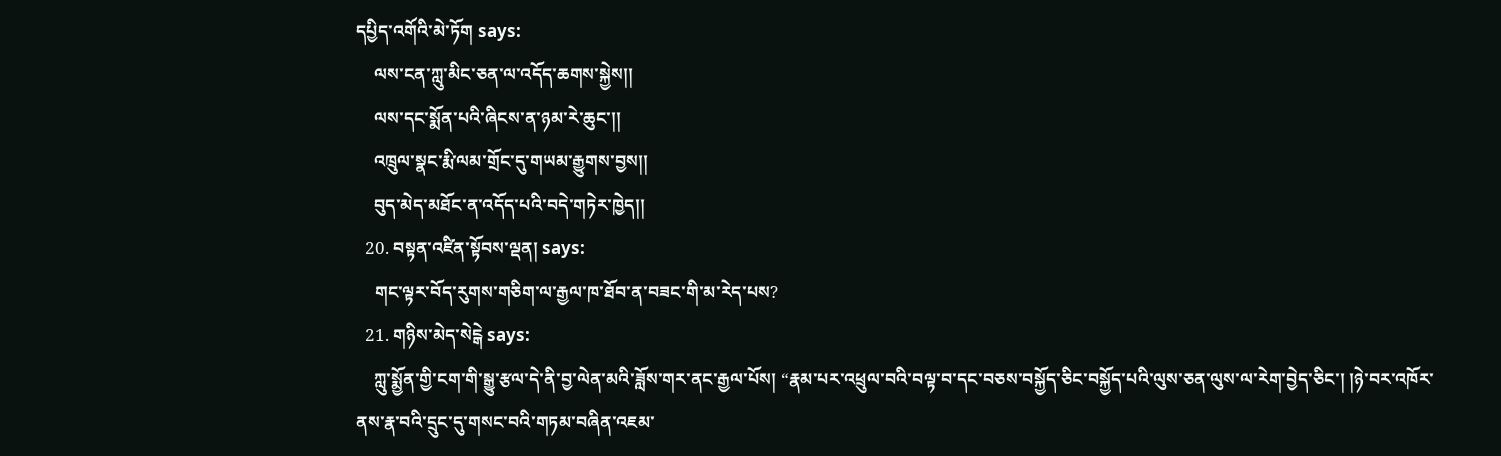དཔྱིད་འགོའི་མེ་ཏོག says:
    ལས་ངན་ཀླུ་མིང་ཅན་ལ་འདོད་ཆགས་སྐྱེས།།
    ལས་དང་སྨོན་པའི་ཞིངས་ན་ཉམ་རེ་ཆུང་།།
    འཁྲུལ་སྣང་རྨི་ལམ་གྲོང་དུ་གཡམ་རྒྱུགས་བྱས།།
    བུད་མེད་མཐོང་ན་འདོད་པའི་བདེ་གཏེར་ཁྱེད།།
  20. བསྟན་འཛིན་སྟོབས་ལྡན། says:
    གང་ལྟར་བོད་རུགས་གཅིག་ལ་རྒྱལ་ཁ་ཐོབ་ན་བཟང་གི་མ་རེད་པས?
  21. གཉིས་མེད་སེངྒེ says:
    ཀླུ་སྨྱོན་གྱི་ངག་གི་སྒྱུ་རྩལ་དེ་ནི་བྱ་ལེན་མའི་ཟློས་གར་ནང་རྒྱལ་པོས། “རྣམ་པར་འཕྲུལ་བའི་བལྟ་བ་དང་བཅས་བསྐྱོད་ཅིང་བསྐྱོད་པའི་ལུས་ཅན་ལུས་ལ་རེག་བྱེད་ཅིང་། །ཉེ་བར་འཁོར་ནས་རྣ་བའི་དྲུང་དུ་གསང་བའི་གཏམ་བཞིན་འཇམ་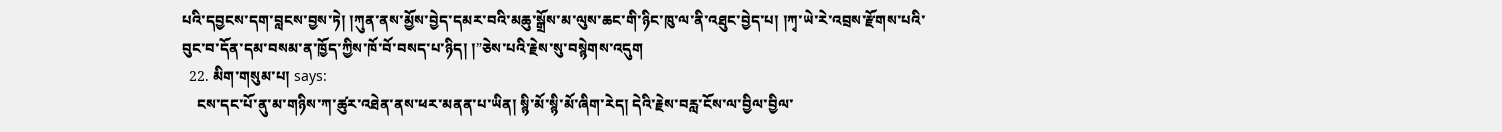པའི་དབྱངས་དག་བླངས་བྱས་ཏེ། །ཀུན་ནས་མྱོས་བྱེད་དམར་བའི་མཆུ་སྒྲོས་མ་ལུས་ཆང་གི་ཉིང་ཁུ་ལ་ནི་འཐུང་བྱེད་པ། །ཀྭ་ཡེ་རེ་འབྲས་རྫོགས་པའི་བུང་བ་དོན་དམ་བསམ་ན་ཁྱོད་ཀྱིས་ཁོ་བོ་བསད་པ་ཉིད། །”ཅེས་པའི་རྗེས་སུ་བསྙེགས་འདུག
  22. མིག་གསུམ་པ། says:
    ངས་དང་པོ་ནུ་མ་གཉིས་ཀ་ཚུར་འཐེན་ནས་ཕར་མནན་པ་ཡིན། སྙི་མོ་སྙི་མོ་ཞིག་རེད། དེའི་རྗེས་བརླ་ངོས་ལ་བྱིལ་བྱིལ་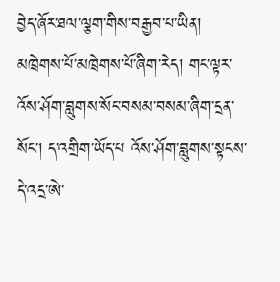བྱེད་ཞོར་ཐལ་ལྕག་གིས་བརྒྱབ་པ་ཡིན། མཁྲེགས་པོ་མཁྲེགས་པོ་ཞིག་རེད། གང་ལྟར་འོས་ཤོག་བླུགས་སོང་བསམ་བསམ་ཞིག་དྲན་སོང་། ད་འགྲིག་ཡོད་པ འོས་ཤོག་བླུགས་སྟངས་དེ་འདྲ་ཨེ་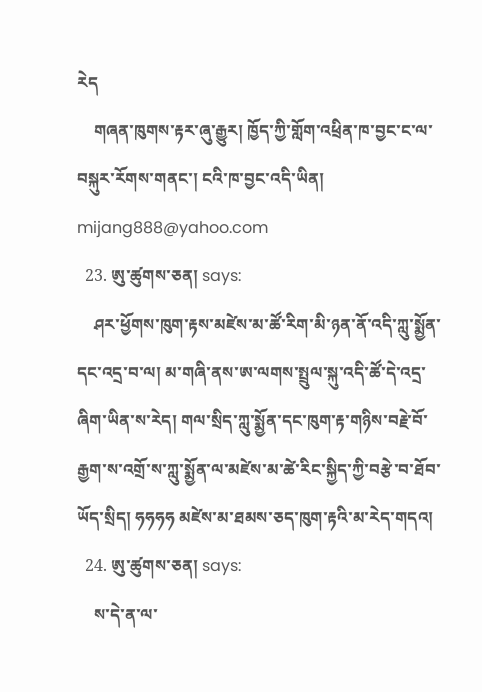རེད
    གཞན་ཁུགས་རྟར་ཞུ་རྒྱུར། ཁྱོད་ཀྱི་གློག་འཕྲིན་ཁ་བྱང་ང་ལ་བསྐུར་རོགས་གནང་། ངའི་ཁ་བྱང་འདི་ཡིན། mijang888@yahoo.com
  23. ཨུ་ཚུགས་ཅན། says:
    ཤར་ཕྱོགས་ཁུག་རྟས་མཛེས་མ་ཚོ་རིག་མི་ཉན་ནོ་འདི་ཀླུ་སྨྱོན་དང་འདྲ་བ་ལ། མ་གཞི་ནས་ཨ་ལགས་སྤྲུལ་སྐུ་འདི་ཚོ་དེ་འདྲ་ཞིག་ཡིན་ས་རེད། གལ་སྲིད་ཀླུ་སྨྱོན་དང་ཁུག་རྟ་གཉིས་བརྗེ་བོ་རྒྱག་ས་འགྲོ་ས་ཀླུ་སྨྱོན་ལ་མཛེས་མ་ཚེ་རིང་སྐྱིད་ཀྱི་བརྩེ་བ་ཐོབ་ཡོད་སྲིད། ཧཧཧཧ མཛེས་མ་ཐམས་ཅད་ཁུག་རྟའི་མ་རེད་གདའ།
  24. ཨུ་ཚུགས་ཅན། says:
    ས་དེ་ན་ལ་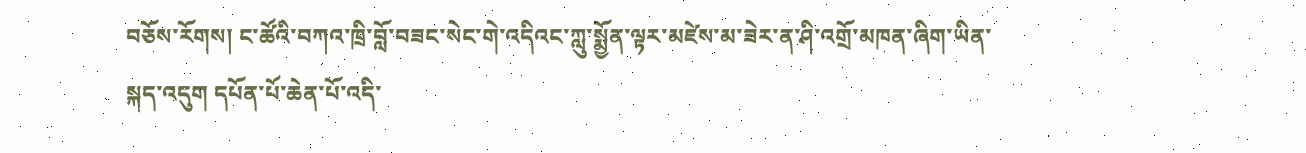བཅོས་རོགས། ང་ཚོའི་བཀའ་ཁྲི་བློ་བཟང་སེང་གེ་འདིའང་ཀླུ་སྨྱོན་ལྟར་མཛེས་མ་ཟེར་ན་ཤི་འགྲོ་མཁན་ཞིག་ཡིན་སྐད་འདུག དཔོན་པོ་ཆེན་པོ་འདི་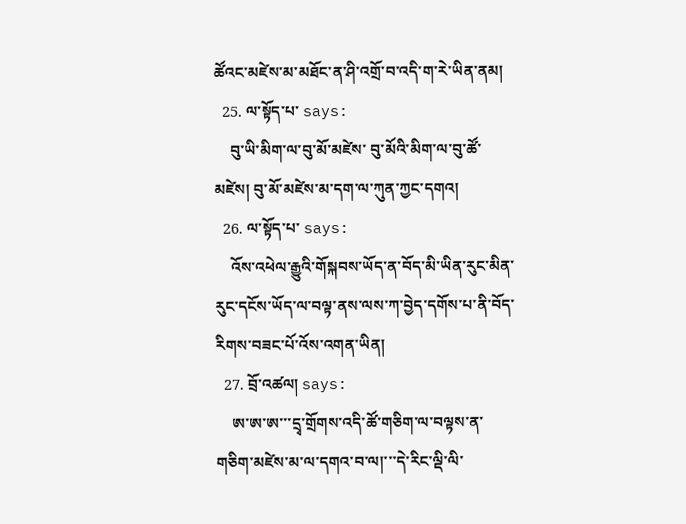ཚོའང་མཛེས་མ་མཐོང་ན་ཤི་འགྲོ་བ་འདི་ག་རེ་ཡིན་ནམ།
  25. ལ་སྟོད་པ་ says:
    བུ་ཡི་མིག་ལ་བུ་མོ་མཛེས་ བུ་མོའི་མིག་ལ་བུ་ཚོ་མཛེས། བུ་མོ་མཛེས་མ་དག་ལ་ཀུན་ཀྱང་དགའ།
  26. ལ་སྟོད་པ་ says:
    འོས་འཕེལ་རྒྱུའི་གོསྐབས་ཡོད་ན་བོད་མི་ཡིན་རུང་མིན་རུང་དངོས་ཡོད་ལ་བལྟ་ནས་ལས་ཀ་བྱེད་དགོས་པ་ནི་བོད་རིགས་བཟང་པོ་འོས་འགན་ཡིན།
  27. བྲོ་འཚལ། says:
    ཨ་ཨ་ཨ་་་དྲྭ་གྲོགས་འདི་ཚོ་གཅིག་ལ་བལྟས་ན་གཅིག་མཛེས་མ་ལ་དགའ་བ་ལ།་་་དེ་རིང་ལྡི་ལི་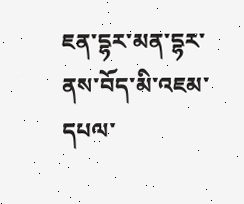ཇན་དྷར་མན་དྷར་ནས་བོད་མི་འཇམ་དཔལ་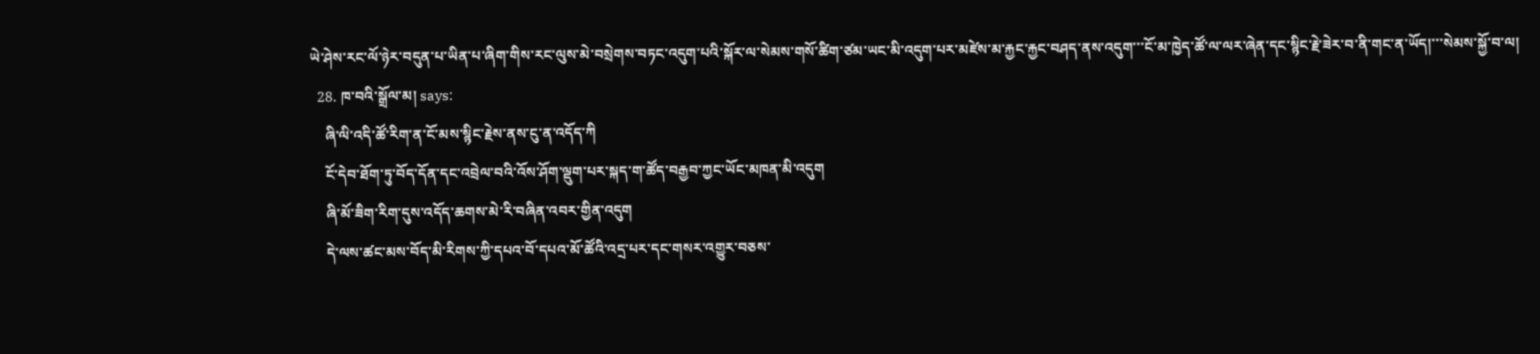ཡེ་ཤེས་རང་ལོ་ཉེར་བདུན་པ་ཡིན་པ་ཞིག་གིས་རང་ལུས་མེ་བསྲེགས་བཏང་འདུག་པའི་སྐོར་ལ་སེམས་གསོ་ཚིག་ཙམ་ཡང་མི་འདུག་པར་མཛེས་མ་རྐྱང་རྐྱང་བཤད་ནས་འདུག་་་ངོ་མ་ཁྱེད་ཚོ་ལ་ལར་ཞེན་དང་སྙིང་རྗེ་ཟེར་བ་ནི་གང་ན་ཡོད།་་་སེམས་སྐྱོ་བ་ལ།
  28. ཁ་བའི་སྒྲོལ་མ། says:
    ཞི་ལི་འདི་ཚོ་རིག་ན་ངོ་མས་སྙིང་རྗེས་ནས་ངུ་ན་འདོད་ཀི
    ངོ་དེབ་ཐོག་ཏུ་བོད་དོན་དང་འབྲེལ་བའི་འོས་ཤོག་ལྡུག་པར་སྐད་ག་ཚོད་བརྒྱབ་ཀྱང་ཡོང་མཁན་མི་འདུག
    ཞི་མོ་ཟིག་རིག་དུས་འདོད་ཆགས་མེ་རི་བཞིན་འབར་གྱིན་འདུག
    དེ་ལས་ཚང་མས་བོད་མི་རིགས་ཀྱི་དཔའ་བོ་དཔའ་མོ་ཚོའི་འདྲ་པར་དང་གསར་འགྱུར་བཅས་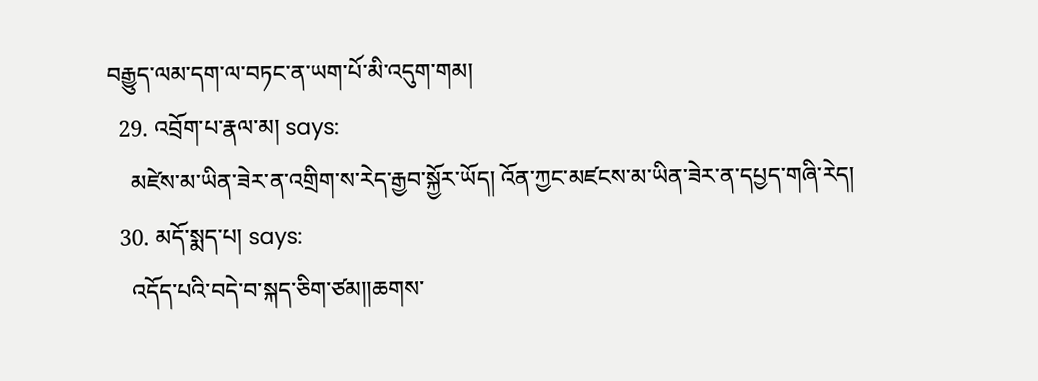བརྒྱུད་ལམ་དག་ལ་བཏང་ན་ཡག་པོ་མི་འདུག་གམ།
  29. འབྲོག་པ་རྣལ་མ། says:
    མཛེས་མ་ཡིན་ཟེར་ན་འགྲིག་ས་རེད་རྒྱབ་སྐྱོར་ཡོད། འོན་ཀྱང་མཛངས་མ་ཡིན་ཟེར་ན་དཔྱད་གཞི་རེད།
  30. མདོ་སྨད་པ། says:
    འདོད་པའི་བདེ་བ་སྐད་ཅིག་ཙམ།།ཆགས་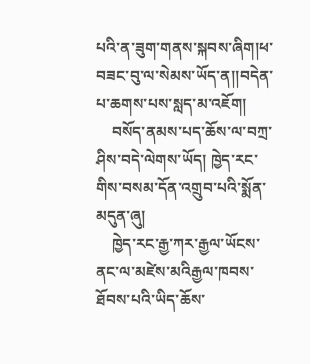པའི་ན་ཟུག་གནས་སྐབས་ཞིག།ཕ་བཟང་བུ་ལ་སེམས་ཡོད་ན།།བདེན་པ་ཆགས་པས་སླད་མ་འཇོག།
    བསོད་ནམས་པད་ཆོས་ལ་བཀྲ་ཤིས་བདེ་ལེགས་ཡོད། ཁྱེད་རང་གིས་བསམ་དོན་འགྲུབ་པའི་སྨོན་མདུན་ཞུ།
    ཁྱེད་རང་རྒྱ་ཀར་རྒྱལ་ཡོངས་ནང་ལ་མཛེས་མའིརྒྱལ་ཁབས་ཐོབས་པའི་ཡིད་ཆོས་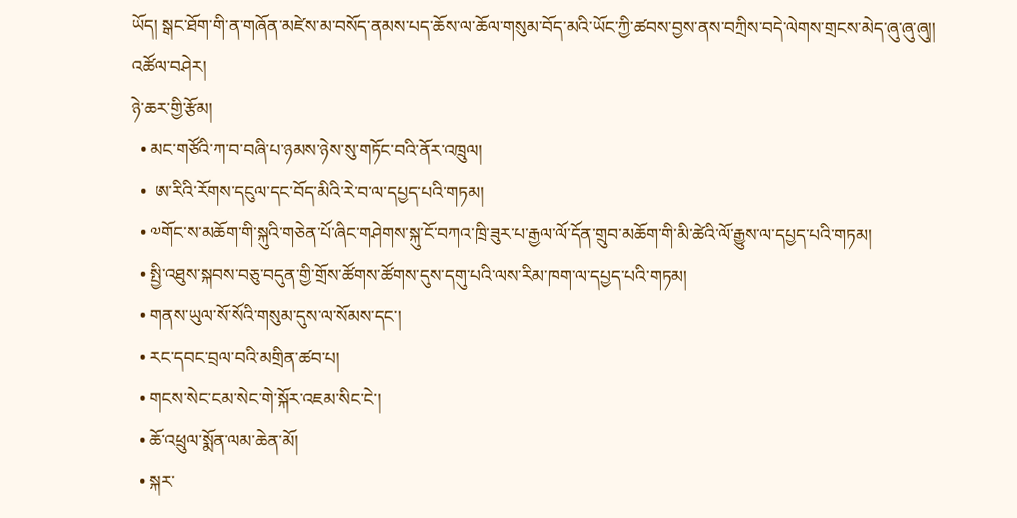ཡོད། སྒང་ཐོག་གི་ན་གཞོན་མཛེས་མ་བསོད་ནམས་པད་ཆོས་ལ་ཆོལ་གསུམ་བོད་མའི་ཡོང་ཀྱི་ཚབས་བྱས་ནས་བཀྲིས་བདེ་ལེགས་གྲངས་མེད་ཞུ་ཞུ་ཞུ།།
འཚོལ་བཤེར།
ཉེ་ཆར་གྱི་རྩོམ།
  • མང་གཙོའི་ཀ་བ་བཞི་པ་ཉམས་ཉེས་སུ་གཏོང་བའི་ནོར་འཁྲུལ།
  •  ཨ་རིའི་རོགས་དངུལ་དང་བོད་མིའི་རེ་བ་ལ་དཔྱད་པའི་གཏམ།
  • ༧གོང་ས་མཆོག་གི་སྐུའི་གཅེན་པོ་ཞིང་གཤེགས་སྐུ་ངོ་བཀའ་ཁྲི་ཟུར་པ་རྒྱལ་ལོ་དོན་གྲུབ་མཆོག་གི་མི་ཚེའི་ལོ་རྒྱུས་ལ་དཔྱད་པའི་གཏམ།
  • སྤྱི་འཐུས་སྐབས་བཅུ་བདུན་གྱི་གྲོས་ཚོགས་ཚོགས་དུས་དགུ་པའི་ལས་རིམ་ཁག་ལ་དཔྱད་པའི་གཏམ།
  • གནས་ཡུལ་སོ་སོའི་གསུམ་དུས་ལ་སོམས་དང་།
  • རང་དབང་བྲལ་བའི་མགྲིན་ཚབ་པ།
  • གངས་སེང་ངམ་སེང་གེ་སྐོར་འཇམ་སིང་ངེ་།
  • ཆོ་འཕྲུལ་སྨོན་ལམ་ཆེན་མོ།
  • སྐར་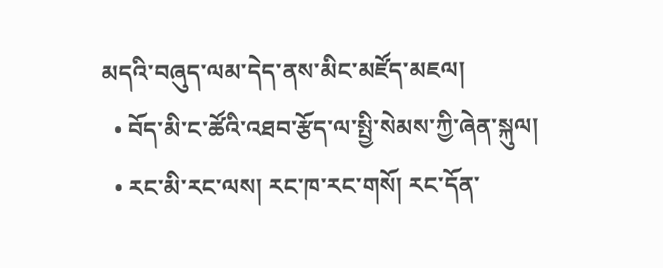མདའི་བཞུད་ལམ་དེད་ནས་མིང་མཛོད་མཇལ།
  • བོད་མི་ང་ཚོའི་འཐབ་རྩོད་ལ་སྤྱི་སེམས་ཀྱི་ཞེན་སྐུལ།
  • རང་མི་རང་ལས། རང་ཁ་རང་གསོ། རང་དོན་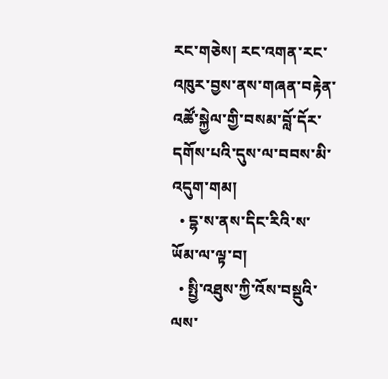རང་གཅེས། རང་འགན་རང་འཁུར་བྱས་ནས་གཞན་བརྟེན་འཚོ་སྐྱེལ་གྱི་བསམ་བློ་དོར་དགོས་པའི་དུས་ལ་བབས་མི་འདུག་གམ།
  • དྷ་ས་ནས་དིང་རིའི་ས་ཡོམ་ལ་ལྟ་བ།
  • སྤྱི་འཐུས་ཀྱི་འོས་བསྡུའི་ལས་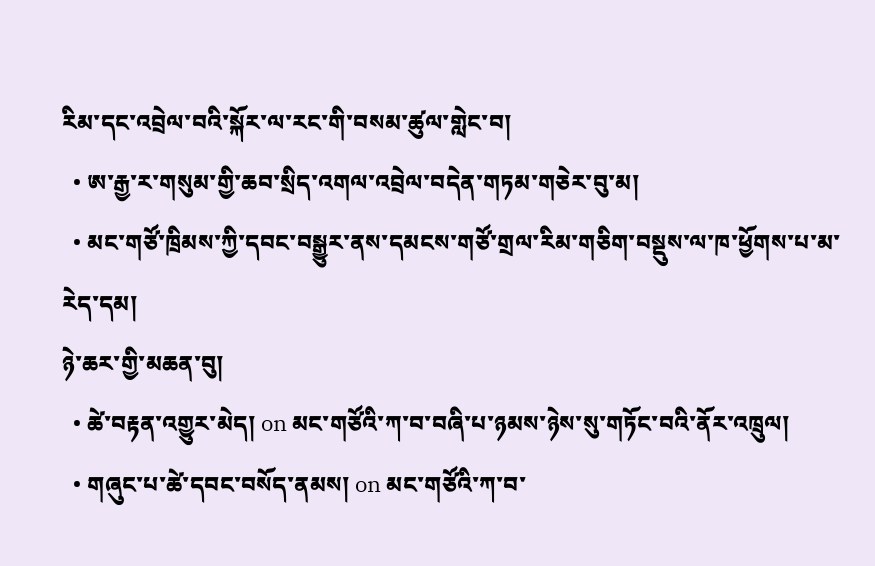རིམ་དང་འབྲེལ་བའི་སྐོར་ལ་རང་གི་བསམ་ཚུལ་གླེང་བ།
  • ཨ་རྒྱ་ར་གསུམ་གྱི་ཆབ་སྲིད་འགལ་འབྲེལ་བདེན་གཏམ་གཅེར་བུ་མ།
  • མང་གཙོ་ཁྲིམས་ཀྱི་དབང་བསྒྱུར་ནས་དམངས་གཙོ་གྲལ་རིམ་གཅིག་བསྡུས་ལ་ཁ་ཕྱོགས་པ་མ་རེད་དམ།
ཉེ་ཆར་གྱི་མཆན་བུ།
  • ཚེ་བརྟན་འགྱུར་མེད། on མང་གཙོའི་ཀ་བ་བཞི་པ་ཉམས་ཉེས་སུ་གཏོང་བའི་ནོར་འཁྲུལ།
  • གཞུང་པ་ཚེ་དབང་བསོད་ནམས། on མང་གཙོའི་ཀ་བ་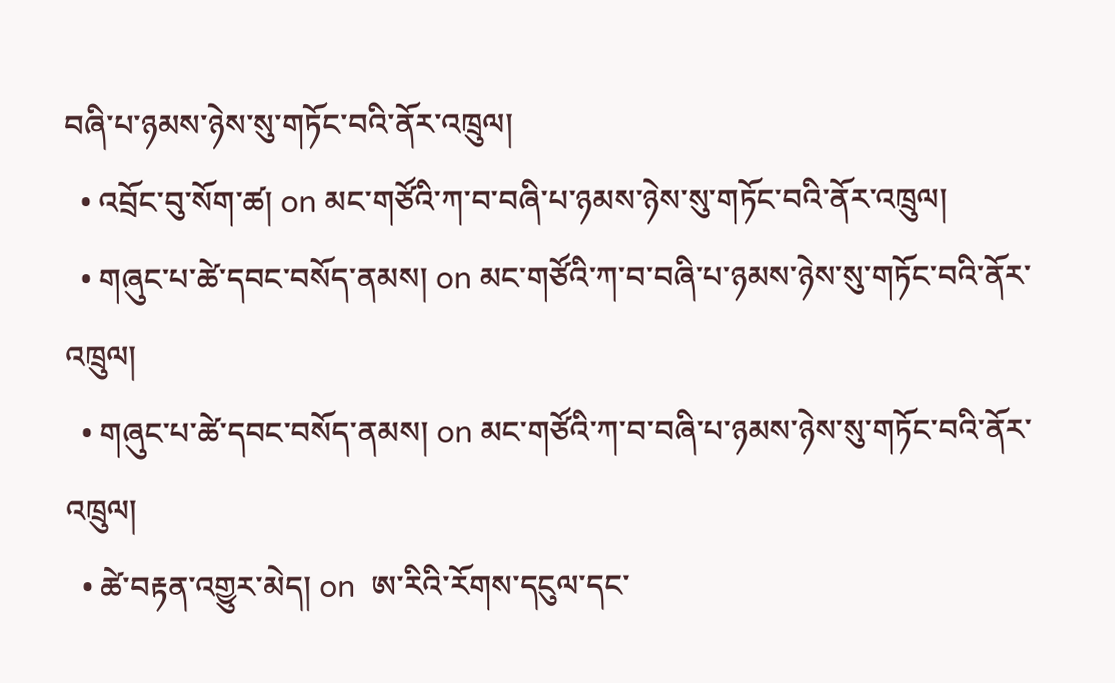བཞི་པ་ཉམས་ཉེས་སུ་གཏོང་བའི་ནོར་འཁྲུལ།
  • འབྲོང་བུ་སོག་ཚ། on མང་གཙོའི་ཀ་བ་བཞི་པ་ཉམས་ཉེས་སུ་གཏོང་བའི་ནོར་འཁྲུལ།
  • གཞུང་པ་ཚེ་དབང་བསོད་ནམས། on མང་གཙོའི་ཀ་བ་བཞི་པ་ཉམས་ཉེས་སུ་གཏོང་བའི་ནོར་འཁྲུལ།
  • གཞུང་པ་ཚེ་དབང་བསོད་ནམས། on མང་གཙོའི་ཀ་བ་བཞི་པ་ཉམས་ཉེས་སུ་གཏོང་བའི་ནོར་འཁྲུལ།
  • ཚེ་བརྟན་འགྱུར་མེད། on  ཨ་རིའི་རོགས་དངུལ་དང་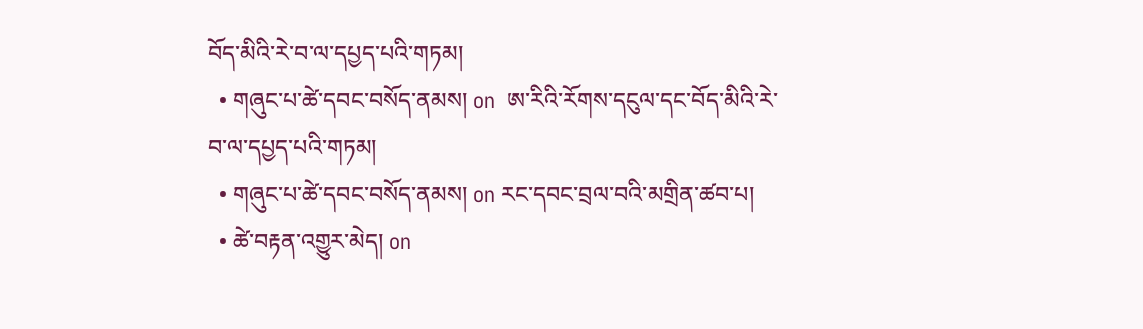བོད་མིའི་རེ་བ་ལ་དཔྱད་པའི་གཏམ།
  • གཞུང་པ་ཚེ་དབང་བསོད་ནམས། on  ཨ་རིའི་རོགས་དངུལ་དང་བོད་མིའི་རེ་བ་ལ་དཔྱད་པའི་གཏམ།
  • གཞུང་པ་ཚེ་དབང་བསོད་ནམས། on རང་དབང་བྲལ་བའི་མགྲིན་ཚབ་པ།
  • ཚེ་བརྟན་འགྱུར་མེད། on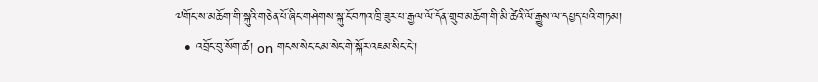༧གོང་ས་མཆོག་གི་སྐུའི་གཅེན་པོ་ཞིང་གཤེགས་སྐུ་ངོ་བཀའ་ཁྲི་ཟུར་པ་རྒྱལ་ལོ་དོན་གྲུབ་མཆོག་གི་མི་ཚེའི་ལོ་རྒྱུས་ལ་དཔྱད་པའི་གཏམ།
  • འབྲོང་བུ་སོག་ཚ། on གངས་སེང་ངམ་སེང་གེ་སྐོར་འཇམ་སིང་ངེ་།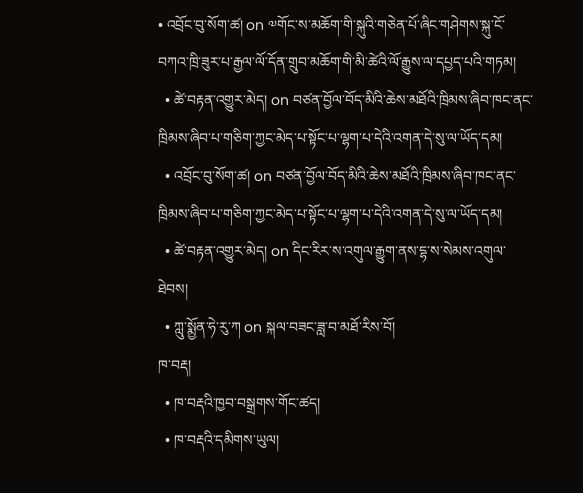• འབྲོང་བུ་སོག་ཚ། on ༧གོང་ས་མཆོག་གི་སྐུའི་གཅེན་པོ་ཞིང་གཤེགས་སྐུ་ངོ་བཀའ་ཁྲི་ཟུར་པ་རྒྱལ་ལོ་དོན་གྲུབ་མཆོག་གི་མི་ཚེའི་ལོ་རྒྱུས་ལ་དཔྱད་པའི་གཏམ།
  • ཚེ་བརྟན་འགྱུར་མེད། on བཙན་བྱོལ་བོད་མིའི་ཆེས་མཐོའི་ཁྲིམས་ཞིབ་ཁང་ནང་ཁྲིམས་ཞིབ་པ་གཅིག་ཀྱང་མེད་པ་སྟོང་པ་ལྷག་པ་དེའི་འགན་དེ་སུ་ལ་ཡོད་དམ།
  • འབྲོང་བུ་སོག་ཚ། on བཙན་བྱོལ་བོད་མིའི་ཆེས་མཐོའི་ཁྲིམས་ཞིབ་ཁང་ནང་ཁྲིམས་ཞིབ་པ་གཅིག་ཀྱང་མེད་པ་སྟོང་པ་ལྷག་པ་དེའི་འགན་དེ་སུ་ལ་ཡོད་དམ།
  • ཚེ་བརྟན་འགྱུར་མེད། on དིང་རིར་ས་འགུལ་རྒྱུག་ནས་དྷ་ས་སེམས་འགུལ་ཐེབས།
  • ཀླུ་སྨྱོན་ཧེ་རུ་ཀ on སྐལ་བཟང་ཟླ་བ་མཐོ་རིས་བོ།
ཁ་བརྡ།
  • ཁ་བརྡའི་ཁྱབ་བསྒྲགས་གོང་ཚད།
  • ཁ་བརྡའི་དམིགས་ཡུལ།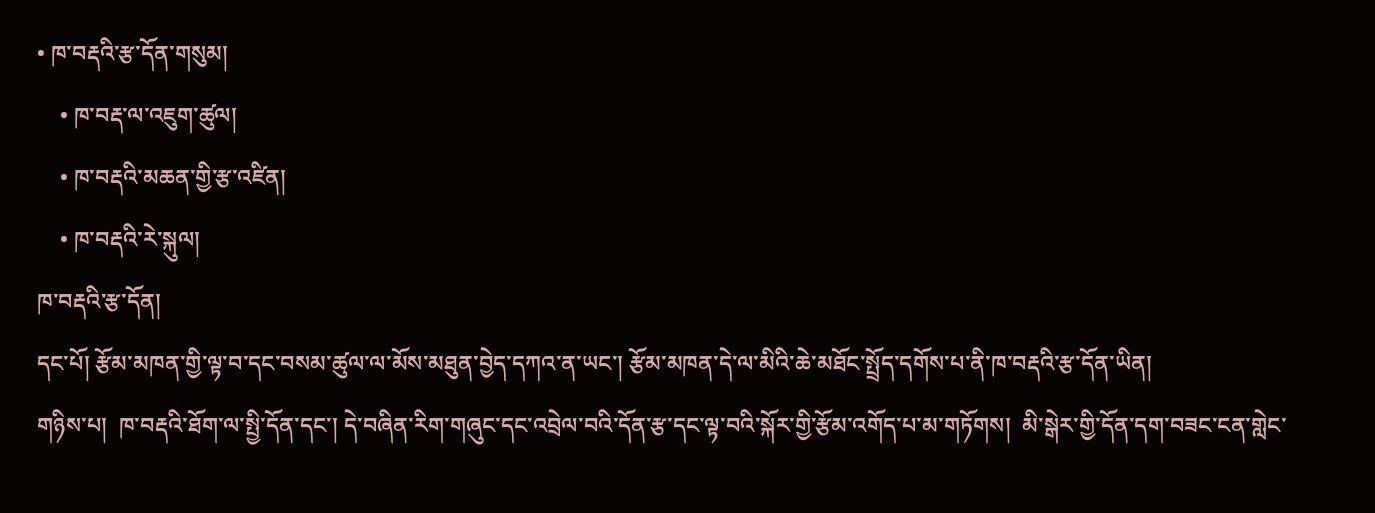• ཁ་བརྡའི་རྩ་དོན་གསུམ།
    • ཁ་བརྡ་ལ་འཇུག་ཚུལ།
    • ཁ་བརྡའི་མཆན་གྱི་རྩ་འཛིན།
    • ཁ་བརྡའི་རེ་སྐུལ།
ཁ་བརྡའི་རྩ་དོན།
དང་པོ། རྩོམ་མཁན་གྱི་ལྟ་བ་དང་བསམ་ཚུལ་ལ་མོས་མཐུན་བྱེད་དཀའ་ན་ཡང་། རྩོམ་མཁན་དེ་ལ་མིའི་ཆེ་མཐོང་སྤྲོད་དགོས་པ་ནི་ཁ་བརྡའི་རྩ་དོན་ཡིན།
གཉིས་པ།  ཁ་བརྡའི་ཐོག་ལ་སྤྱི་དོན་དང་། དེ་བཞིན་རིག་གཞུང་དང་འབྲེལ་བའི་དོན་རྩ་དང་ལྟ་བའི་སྐོར་གྱི་རྩོམ་འགོད་པ་མ་གཏོགས།  མི་སྒེར་གྱི་དོན་དག་བཟང་ངན་གླེང་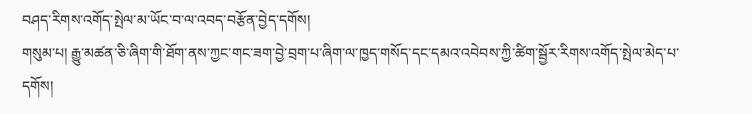བཤད་རིགས་འགོད་སྤེལ་མ་ཡོང་བ་ལ་འབད་བརྩོན་བྱེད་དགོས།
གསུམ་པ། རྒྱུ་མཚན་ཅི་ཞིག་གི་ཐོག་ནས་ཀྱང་གང་ཟག་བྱེ་བྲག་པ་ཞིག་ལ་ཁྱད་གསོད་དང་དམའ་འབེབས་ཀྱི་ཚིག་སྦྱོར་རིགས་འགོད་སྤེལ་མེད་པ་དགོས།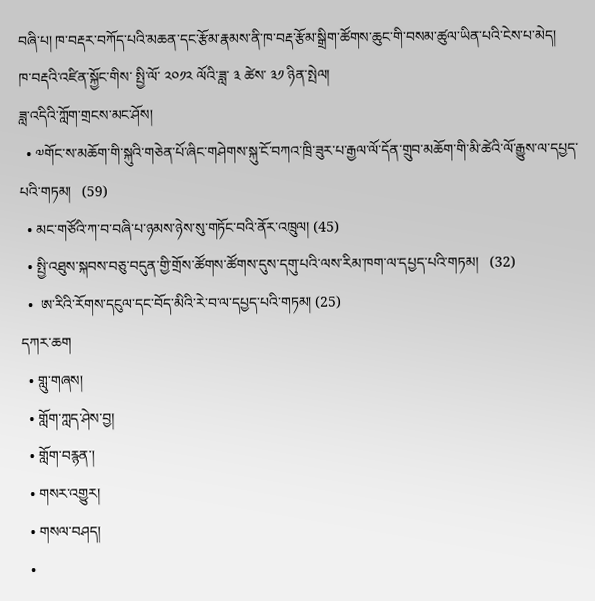བཞི་པ། ཁ་བརྡར་བཀོད་པའི་མཆན་དང་རྩོམ་རྣམས་ནི་ཁ་བརྡ་རྩོམ་སྒྲིག་ཚོགས་ཆུང་གི་བསམ་ཚུལ་ཡིན་པའི་ངེས་པ་མེད།
ཁ་བརྡའི་འཛིན་སྐྱོང་གིས་ སྤྱི་ལོ་ ༢༠༡༢ ལོའི་ཟླ་ ༣ ཚེས་ ༣༡ ཉིན་སྤེལ།
ཟླ་འདིའི་ཀློག་གྲངས་མང་ཤོས།
  • ༧གོང་ས་མཆོག་གི་སྐུའི་གཅེན་པོ་ཞིང་གཤེགས་སྐུ་ངོ་བཀའ་ཁྲི་ཟུར་པ་རྒྱལ་ལོ་དོན་གྲུབ་མཆོག་གི་མི་ཚེའི་ལོ་རྒྱུས་ལ་དཔྱད་པའི་གཏམ།   (59)
  • མང་གཙོའི་ཀ་བ་བཞི་པ་ཉམས་ཉེས་སུ་གཏོང་བའི་ནོར་འཁྲུལ། (45)
  • སྤྱི་འཐུས་སྐབས་བཅུ་བདུན་གྱི་གྲོས་ཚོགས་ཚོགས་དུས་དགུ་པའི་ལས་རིམ་ཁག་ལ་དཔྱད་པའི་གཏམ།   (32)
  •  ཨ་རིའི་རོགས་དངུལ་དང་བོད་མིའི་རེ་བ་ལ་དཔྱད་པའི་གཏམ། (25)
དཀར་ཆག
  • གླུ་གཞས།
  • གློག་ཀླད་ཤེས་བྱ།
  • གློག་བརྙན་།
  • གསར་འགྱུར།
  • གསལ་བཤད།
  •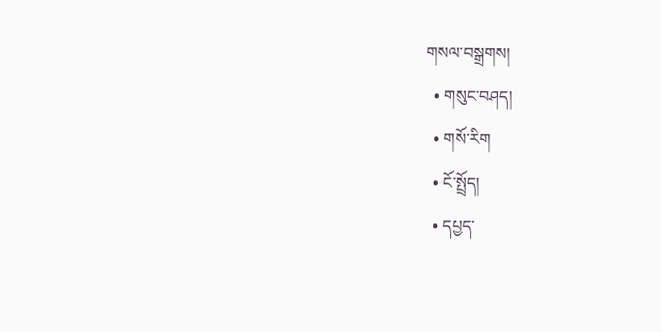གསལ་བསྒྲགས།
  • གསུང་བཤད།
  • གསོ་རིག
  • ངོ་སྤྲོད།
  • དཔྱད་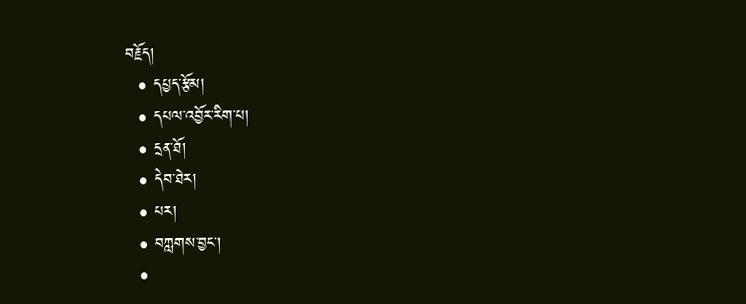བརྗོད།
  • དཔྱད་རྩོམ།
  • དཔལ་འབྱོར་རིག་པ།
  • དྲན་ཐོ།
  • དེབ་ཐེར།
  • པར།
  • བཀླགས་བྱང་།
  •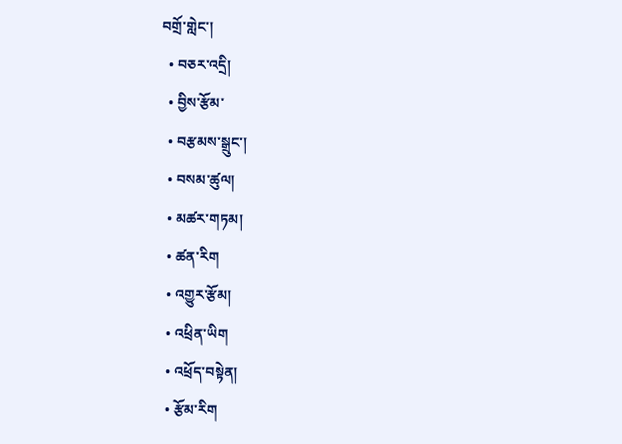བགྲོ་གླེང་།
  • བཅར་འདྲི།
  • བྱིས་རྩོམ་
  • བརྩམས་སྒྲུང་།
  • བསམ་ཚུལ།
  • མཚར་གཏམ།
  • ཚན་རིག
  • འགྱུར་རྩོམ།
  • འཕྲིན་ཡིག
  • འཕྲོད་བསྟེན།
  • རྩོམ་རིག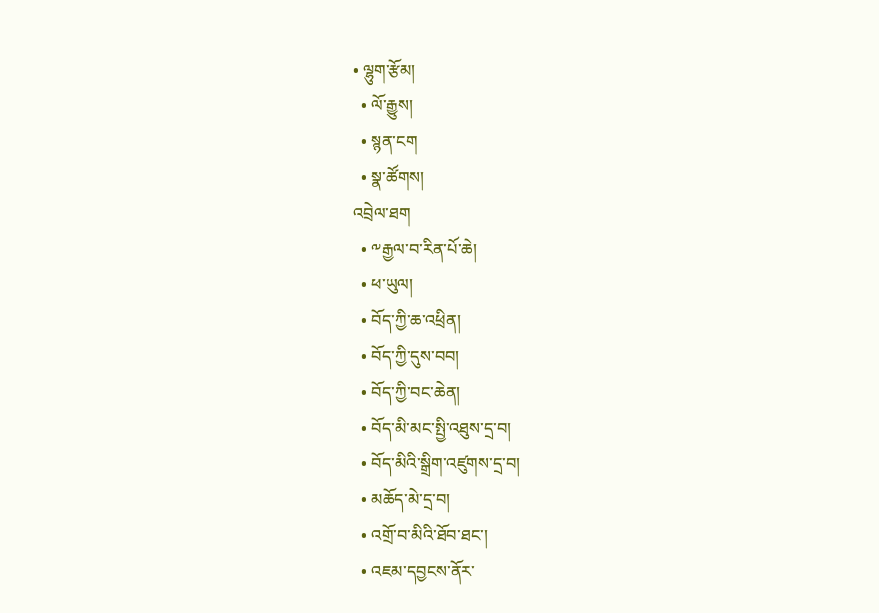• ལྷུག་རྩོམ།
  • ལོ་རྒྱུས།
  • སྙན་ངག
  • སྣ་ཚོགས།
འབྲེལ་ཐག
  • ༸རྒྱལ་བ་རིན་པོ་ཆེ།
  • ཕ་ཡུལ།
  • བོད་ཀྱི་ཆ་འཕྲིན།
  • བོད་ཀྱི་དུས་བབ།
  • བོད་ཀྱི་བང་ཆེན།
  • བོད་མི་མང་སྤྱི་འཐུས་དྲ་བ།
  • བོད་མིའི་སྒྲིག་འཛུགས་དྲ་བ།
  • མཆོད་མེ་དྲ་བ།
  • འགྲོ་བ་མིའི་ཐོབ་ཐང་།
  • འཇམ་དབྱངས་ནོར་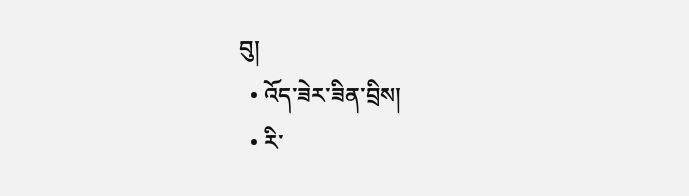བུ།
  • འོད་ཟེར་ཟིན་བྲིས།
  • རི་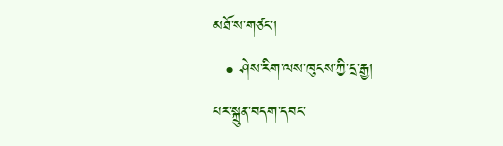མཐོ་ས་གཙང་།
  • ཤེས་རིག་ལས་ཁུངས་ཀྱི་དྲ་རྒྱ།
པར་སྐྲུན་བདག་དབང་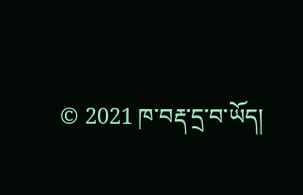© 2021 ཁ་བརྡ་དྲ་བ་ཡོད།